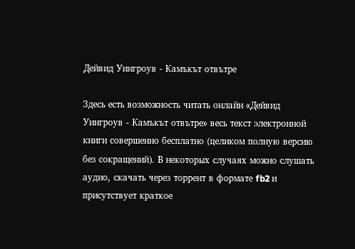Дейвид Уингроув - Камъкът отвътре

Здесь есть возможность читать онлайн «Дейвид Уингроув - Камъкът отвътре» весь текст электронной книги совершенно бесплатно (целиком полную версию без сокращений). В некоторых случаях можно слушать аудио, скачать через торрент в формате fb2 и присутствует краткое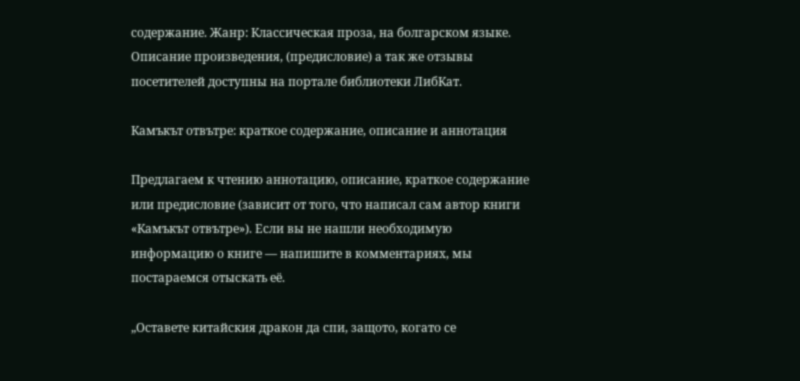содержание. Жанр: Классическая проза, на болгарском языке. Описание произведения, (предисловие) а так же отзывы посетителей доступны на портале библиотеки ЛибКат.

Камъкът отвътре: краткое содержание, описание и аннотация

Предлагаем к чтению аннотацию, описание, краткое содержание или предисловие (зависит от того, что написал сам автор книги «Камъкът отвътре»). Если вы не нашли необходимую информацию о книге — напишите в комментариях, мы постараемся отыскать её.

„Оставете китайския дракон да спи, защото, когато се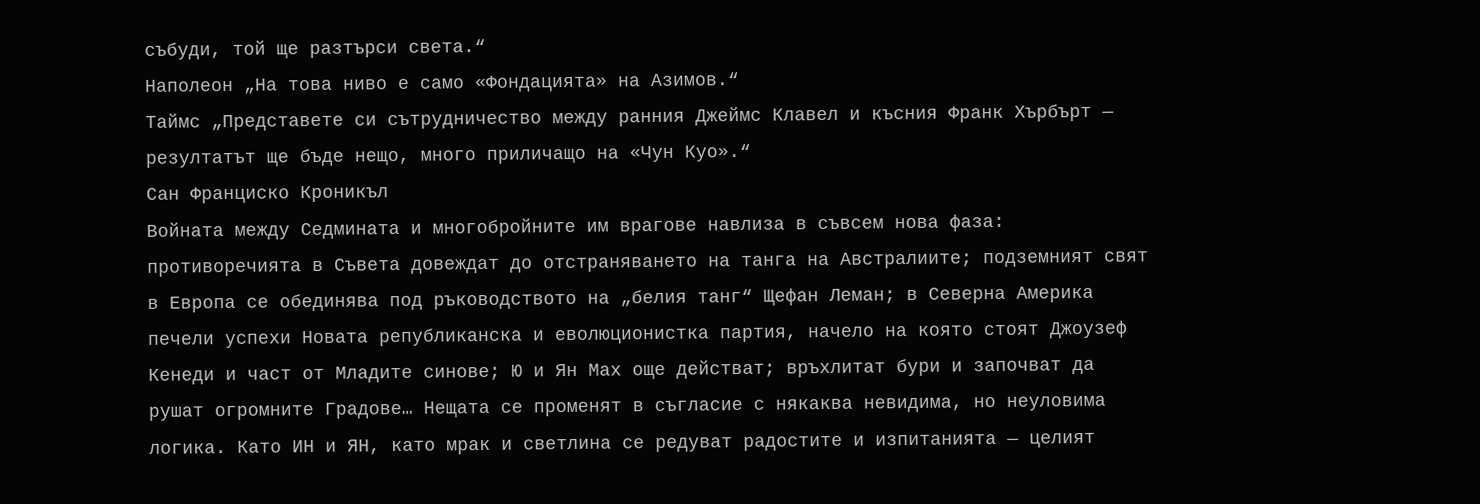събуди, той ще разтърси света.“
Наполеон „На това ниво е само «Фондацията» на Азимов.“
Таймс „Представете си сътрудничество между ранния Джеймс Клавел и късния Франк Хърбърт — резултатът ще бъде нещо, много приличащо на «Чун Куо».“
Сан Франциско Кроникъл
Войната между Седмината и многобройните им врагове навлиза в съвсем нова фаза: противоречията в Съвета довеждат до отстраняването на танга на Австралиите; подземният свят в Европа се обединява под ръководството на „белия танг“ Щефан Леман; в Северна Америка печели успехи Новата републиканска и еволюционистка партия, начело на която стоят Джоузеф Кенеди и част от Младите синове; Ю и Ян Мах още действат; връхлитат бури и започват да рушат огромните Градове… Нещата се променят в съгласие с някаква невидима, но неуловима логика. Като ИН и ЯН, като мрак и светлина се редуват радостите и изпитанията — целият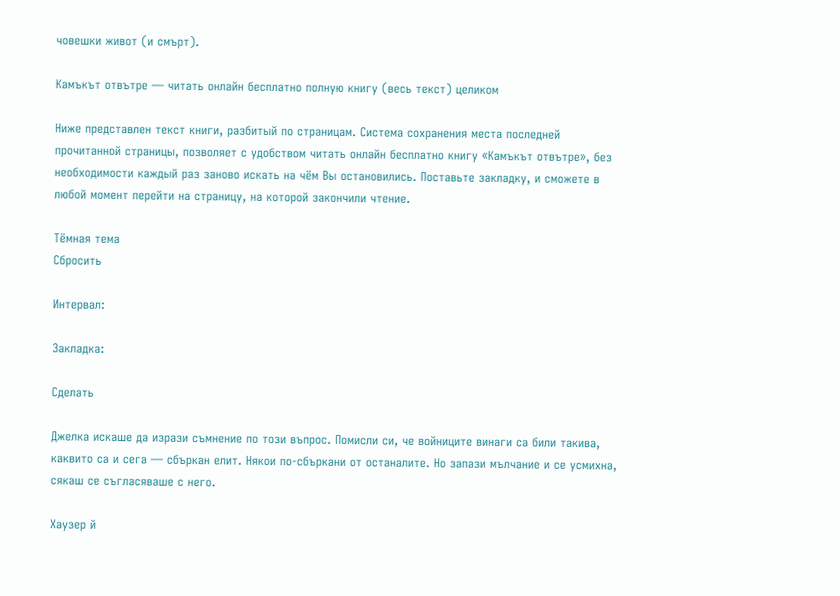човешки живот (и смърт).

Камъкът отвътре — читать онлайн бесплатно полную книгу (весь текст) целиком

Ниже представлен текст книги, разбитый по страницам. Система сохранения места последней прочитанной страницы, позволяет с удобством читать онлайн бесплатно книгу «Камъкът отвътре», без необходимости каждый раз заново искать на чём Вы остановились. Поставьте закладку, и сможете в любой момент перейти на страницу, на которой закончили чтение.

Тёмная тема
Сбросить

Интервал:

Закладка:

Сделать

Джелка искаше да изрази съмнение по този въпрос. Помисли си, че войниците винаги са били такива, каквито са и сега — сбъркан елит. Някои по-сбъркани от останалите. Но запази мълчание и се усмихна, сякаш се съгласяваше с него.

Хаузер й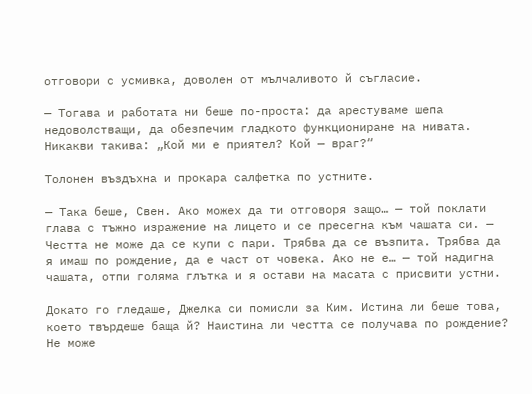отговори с усмивка, доволен от мълчаливото й съгласие.

— Тогава и работата ни беше по-проста: да арестуваме шепа недоволстващи, да обезпечим гладкото функциониране на нивата. Никакви такива: „Кой ми е приятел? Кой — враг?“

Толонен въздъхна и прокара салфетка по устните.

— Така беше, Свен. Ако можех да ти отговоря защо… — той поклати глава с тъжно изражение на лицето и се пресегна към чашата си. — Честта не може да се купи с пари. Трябва да се възпита. Трябва да я имаш по рождение, да е част от човека. Ако не е… — той надигна чашата, отпи голяма глътка и я остави на масата с присвити устни.

Докато го гледаше, Джелка си помисли за Ким. Истина ли беше това, което твърдеше баща й? Наистина ли честта се получава по рождение? Не може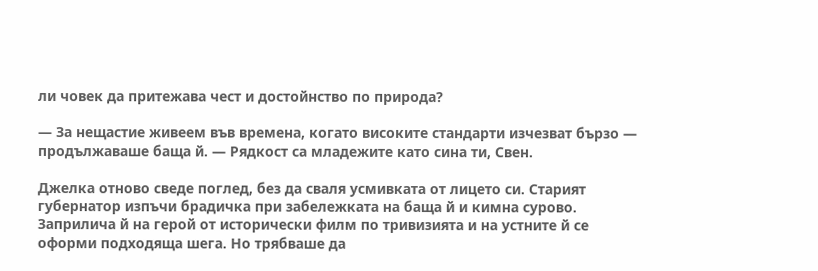ли човек да притежава чест и достойнство по природа?

— За нещастие живеем във времена, когато високите стандарти изчезват бързо — продължаваше баща й. — Рядкост са младежите като сина ти, Свен.

Джелка отново сведе поглед, без да сваля усмивката от лицето си. Старият губернатор изпъчи брадичка при забележката на баща й и кимна сурово. Заприлича й на герой от исторически филм по тривизията и на устните й се оформи подходяща шега. Но трябваше да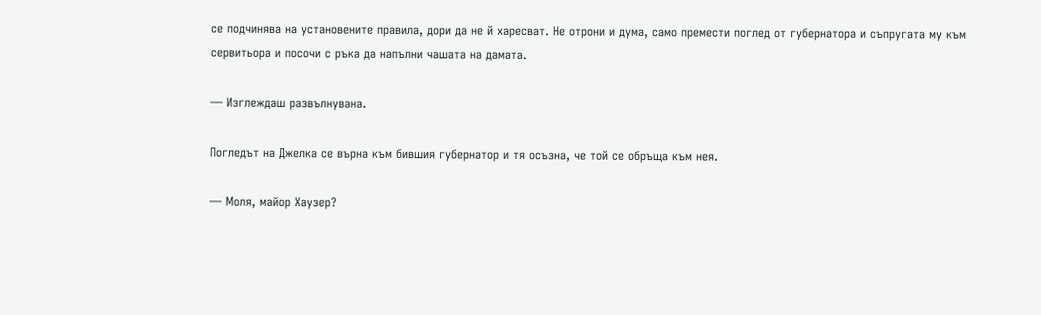се подчинява на установените правила, дори да не й харесват. Не отрони и дума, само премести поглед от губернатора и съпругата му към сервитьора и посочи с ръка да напълни чашата на дамата.

— Изглеждаш развълнувана.

Погледът на Джелка се върна към бившия губернатор и тя осъзна, че той се обръща към нея.

— Моля, майор Хаузер?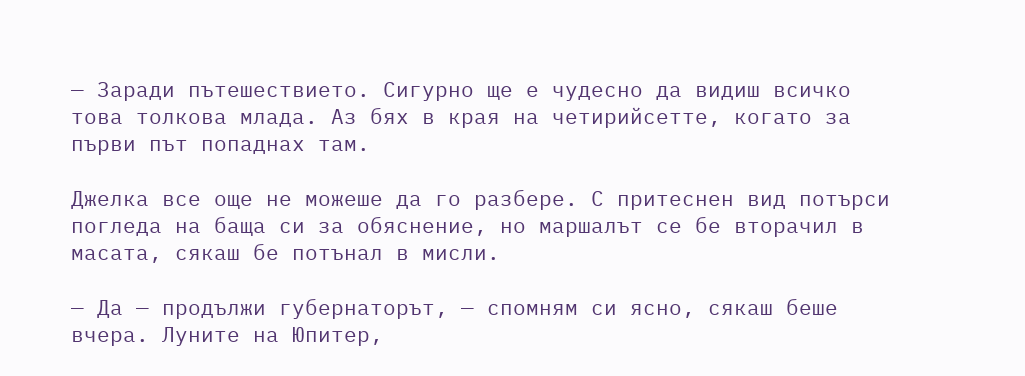— Заради пътешествието. Сигурно ще е чудесно да видиш всичко това толкова млада. Аз бях в края на четирийсетте, когато за първи път попаднах там.

Джелка все още не можеше да го разбере. С притеснен вид потърси погледа на баща си за обяснение, но маршалът се бе вторачил в масата, сякаш бе потънал в мисли.

— Да — продължи губернаторът, — спомням си ясно, сякаш беше вчера. Луните на Юпитер,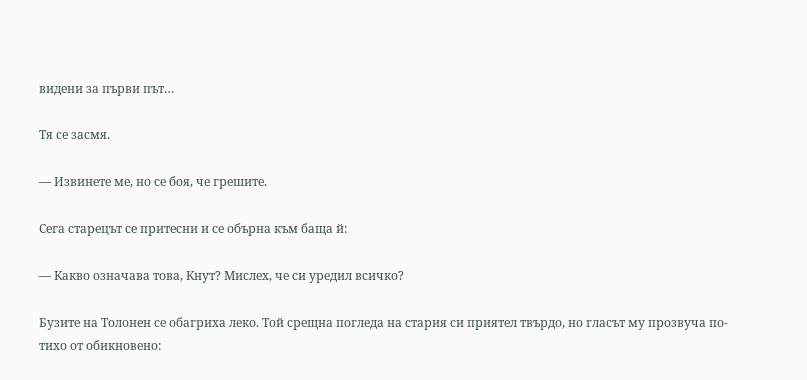видени за първи път…

Тя се засмя.

— Извинете ме, но се боя, че грешите.

Сега старецът се притесни и се обърна към баща й:

— Какво означава това, Кнут? Мислех, че си уредил всичко?

Бузите на Толонен се обагриха леко. Той срещна погледа на стария си приятел твърдо, но гласът му прозвуча по-тихо от обикновено: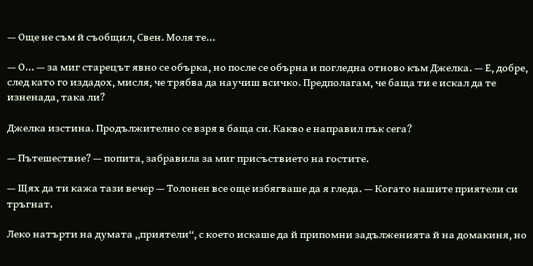— Още не съм й съобщил, Свен. Моля те…

— О… — за миг старецът явно се обърка, но после се обърна и погледна отново към Джелка. — Е, добре, след като го издадох, мисля, че трябва да научиш всичко. Предполагам, че баща ти е искал да те изненада, така ли?

Джелка изстина. Продължително се взря в баща си. Какво е направил пък сега?

— Пътешествие? — попита, забравила за миг присъствието на гостите.

— Щях да ти кажа тази вечер — Толонен все още избягваше да я гледа. — Когато нашите приятели си тръгнат.

Леко натърти на думата „приятели“, с което искаше да й припомни задълженията й на домакиня, но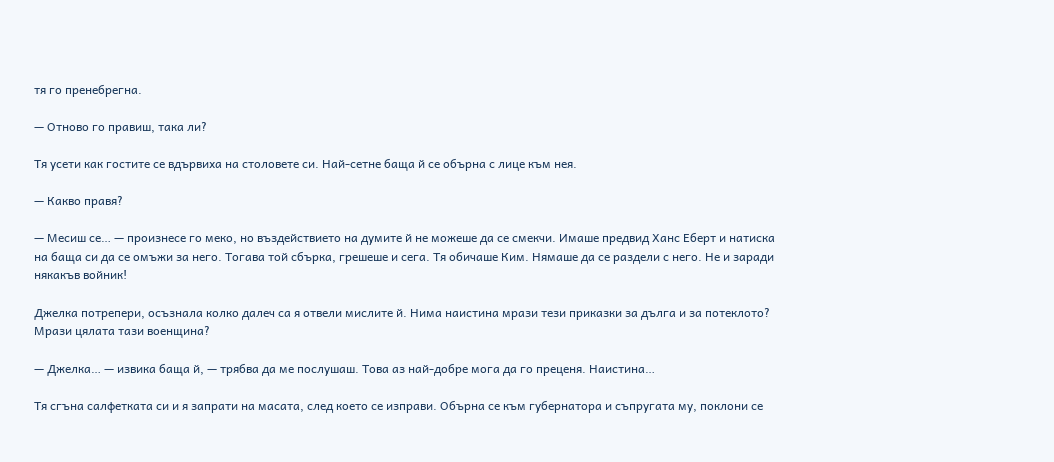тя го пренебрегна.

— Отново го правиш, така ли?

Тя усети как гостите се вдървиха на столовете си. Най-сетне баща й се обърна с лице към нея.

— Какво правя?

— Месиш се… — произнесе го меко, но въздействието на думите й не можеше да се смекчи. Имаше предвид Ханс Еберт и натиска на баща си да се омъжи за него. Тогава той сбърка, грешеше и сега. Тя обичаше Ким. Нямаше да се раздели с него. Не и заради някакъв войник!

Джелка потрепери, осъзнала колко далеч са я отвели мислите й. Нима наистина мрази тези приказки за дълга и за потеклото? Мрази цялата тази военщина?

— Джелка… — извика баща й, — трябва да ме послушаш. Това аз най-добре мога да го преценя. Наистина…

Тя сгъна салфетката си и я запрати на масата, след което се изправи. Обърна се към губернатора и съпругата му, поклони се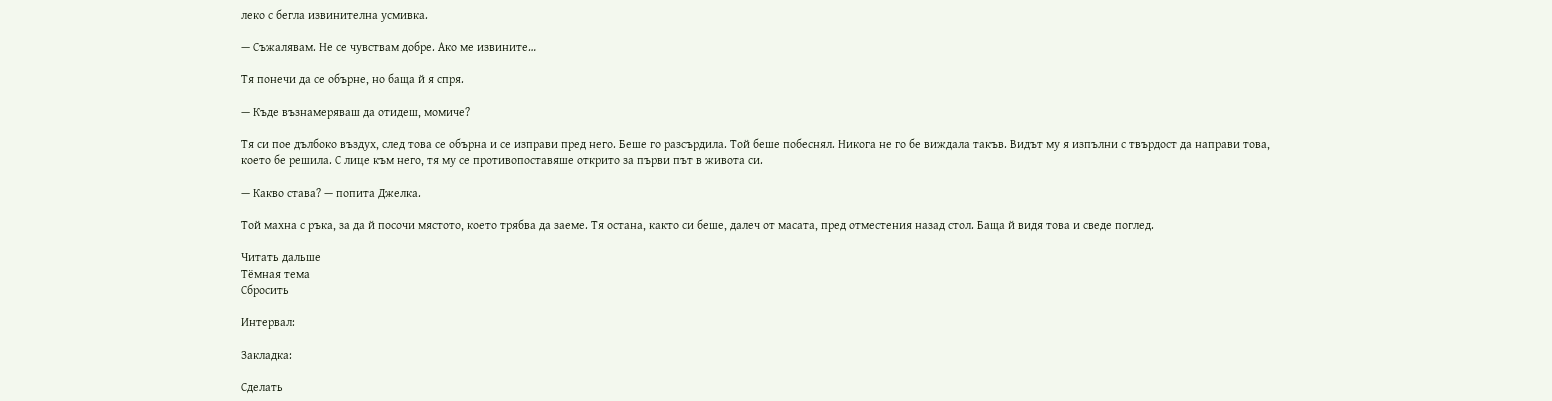леко с бегла извинителна усмивка.

— Съжалявам. Не се чувствам добре. Ако ме извините…

Тя понечи да се обърне, но баща й я спря.

— Къде възнамеряваш да отидеш, момиче?

Тя си пое дълбоко въздух, след това се обърна и се изправи пред него. Беше го разсърдила. Той беше побеснял. Никога не го бе виждала такъв. Видът му я изпълни с твърдост да направи това, което бе решила. С лице към него, тя му се противопоставяше открито за първи път в живота си.

— Какво става? — попита Джелка.

Той махна с ръка, за да й посочи мястото, което трябва да заеме. Тя остана, както си беше, далеч от масата, пред отместения назад стол. Баща й видя това и сведе поглед.

Читать дальше
Тёмная тема
Сбросить

Интервал:

Закладка:

Сделать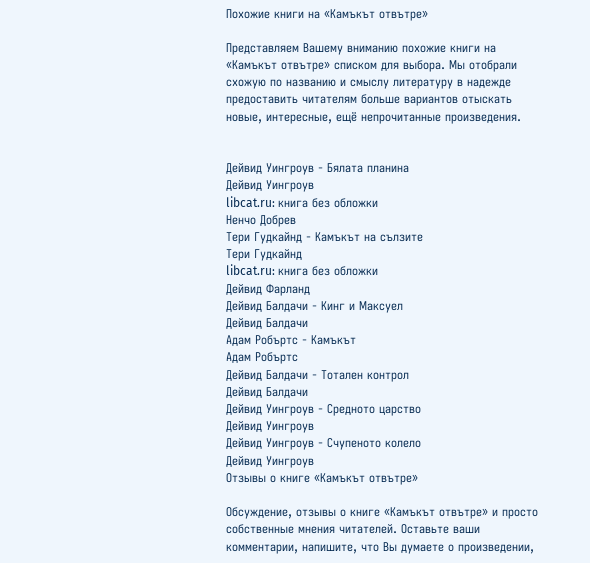Похожие книги на «Камъкът отвътре»

Представляем Вашему вниманию похожие книги на «Камъкът отвътре» списком для выбора. Мы отобрали схожую по названию и смыслу литературу в надежде предоставить читателям больше вариантов отыскать новые, интересные, ещё непрочитанные произведения.


Дейвид Уингроув - Бялата планина
Дейвид Уингроув
libcat.ru: книга без обложки
Ненчо Добрев
Тери Гудкайнд - Камъкът на сълзите
Тери Гудкайнд
libcat.ru: книга без обложки
Дейвид Фарланд
Дейвид Балдачи - Кинг и Максуел
Дейвид Балдачи
Адам Робъртс - Камъкът
Адам Робъртс
Дейвид Балдачи - Тотален контрол
Дейвид Балдачи
Дейвид Уингроув - Средното царство
Дейвид Уингроув
Дейвид Уингроув - Счупеното колело
Дейвид Уингроув
Отзывы о книге «Камъкът отвътре»

Обсуждение, отзывы о книге «Камъкът отвътре» и просто собственные мнения читателей. Оставьте ваши комментарии, напишите, что Вы думаете о произведении,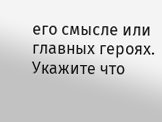его смысле или главных героях. Укажите что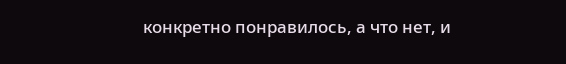конкретно понравилось, а что нет, и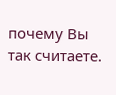почему Вы так считаете.